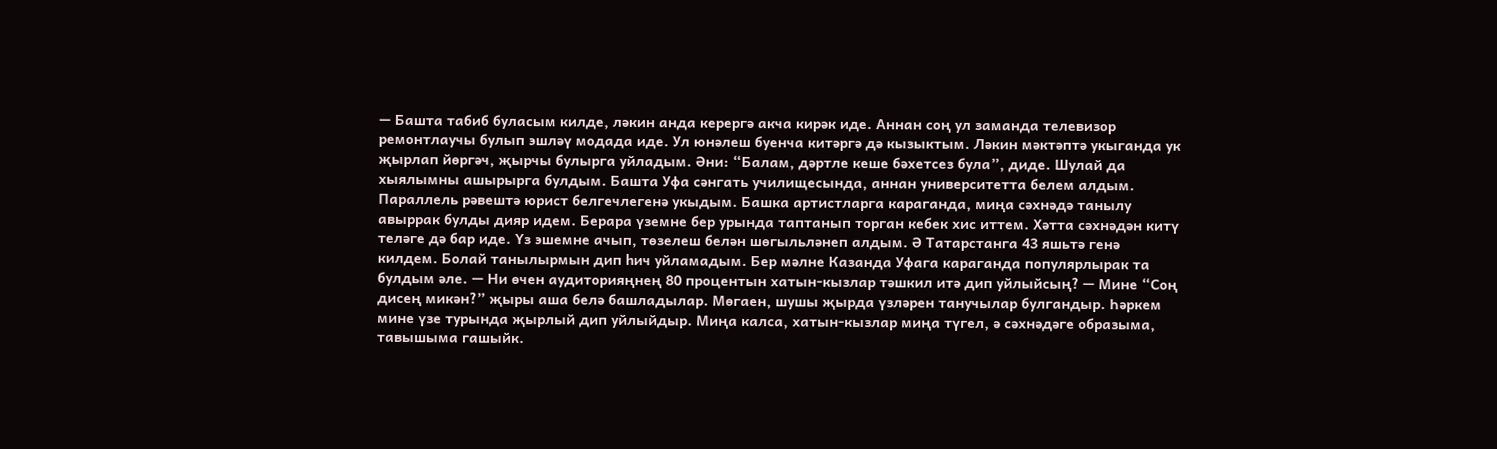— Башта табиб буласым килде, ләкин анда керергә акча кирәк иде. Аннан соң ул заманда телевизор ремонтлаучы булып эшләү модада иде. Ул юнәлеш буенча китәргә дә кызыктым. Ләкин мәктәптә укыганда ук җырлап йөргәч, җырчы булырга уйладым. Әни: “Балам, дәртле кеше бәхетсез була”, диде. Шулай да хыялымны ашырырга булдым. Башта Уфа сәнгать училищесында, аннан университетта белем алдым. Параллель рәвештә юрист белгечлегенә укыдым. Башка артистларга караганда, миңа сәхнәдә танылу авыррак булды дияр идем. Берара үземне бер урында таптанып торган кебек хис иттем. Хәтта сәхнәдән китү теләге дә бар иде. Үз эшемне ачып, төзелеш белән шөгыльләнеп алдым. Ә Татарстанга 43 яшьтә генә килдем. Болай танылырмын дип һич уйламадым. Бер мәлне Казанда Уфага караганда популярлырак та булдым әле. — Ни өчен аудиторияңнең 80 процентын хатын-кызлар тәшкил итә дип уйлыйсың? — Мине “Соң дисең микән?” җыры аша белә башладылар. Мөгаен, шушы җырда үзләрен танучылар булгандыр. Һәркем мине үзе турында җырлый дип уйлыйдыр. Миңа калса, хатын-кызлар миңа түгел, ә сәхнәдәге образыма, тавышыма гашыйк.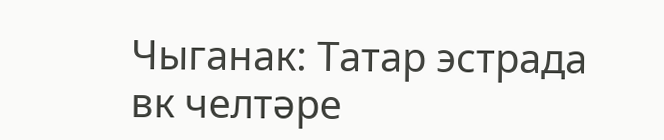Чыганак: Татар эстрада вк челтәре